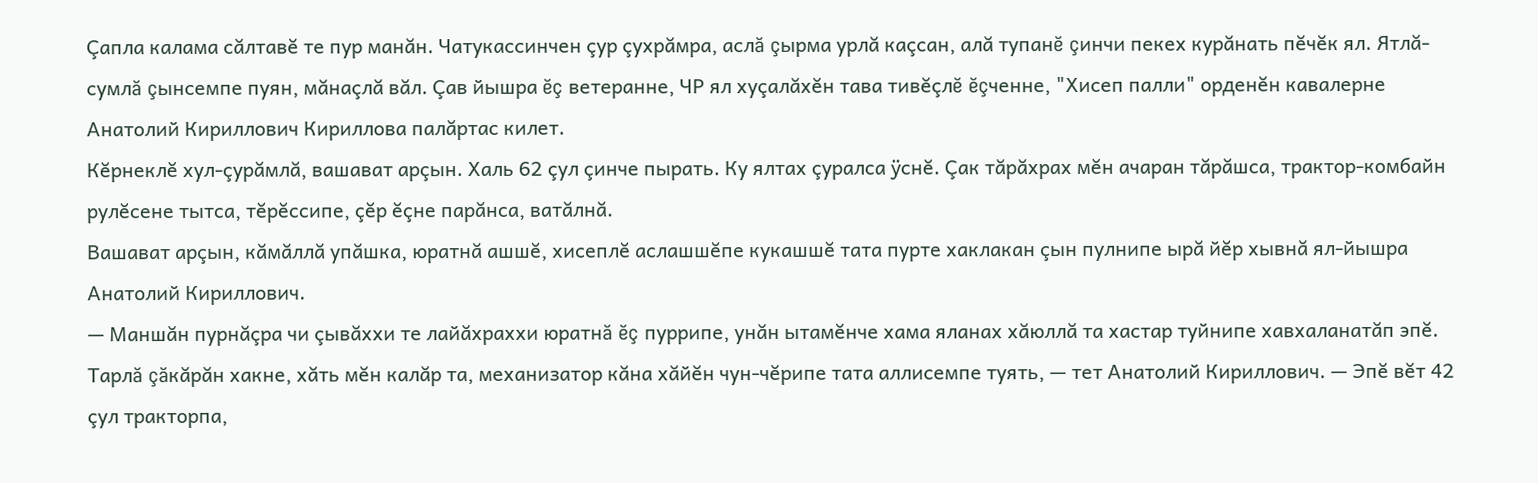Çапла калама сăлтавĕ те пур манăн. Чатукассинчен çур çухрăмра, аслă çырма урлă каçсан, алă тупанĕ çинчи пекех курăнать пĕчĕк ял. Ятлă-сумлă çынсемпе пуян, мăнаçлă вăл. Çав йышра ĕç ветеранне, ЧР ял хуçалăхĕн тава тивĕçлĕ ĕçченне, "Хисеп палли" орденĕн кавалерне Анатолий Кириллович Кириллова палăртас килет.
Кĕрнеклĕ хул-çурăмлă, вашават арçын. Халь 62 çул çинче пырать. Ку ялтах çуралса ÿснĕ. Çак тăрăхрах мĕн ачаран тăрăшса, трактор-комбайн рулĕсене тытса, тĕрĕссипе, çĕр ĕçне парăнса, ватăлнă.
Вашават арçын, кăмăллă упăшка, юратнă ашшĕ, хисеплĕ аслашшĕпе кукашшĕ тата пурте хаклакан çын пулнипе ырă йĕр хывнă ял-йышра Анатолий Кириллович.
— Маншăн пурнăçра чи çывăххи те лайăхраххи юратнă ĕç пуррипе, унăн ытамĕнче хама яланах хăюллă та хастар туйнипе хавхаланатăп эпĕ. Тарлă çăкăрăн хакне, хăть мĕн калăр та, механизатор кăна хăйĕн чун-чĕрипе тата аллисемпе туять, — тет Анатолий Кириллович. — Эпĕ вĕт 42 çул тракторпа,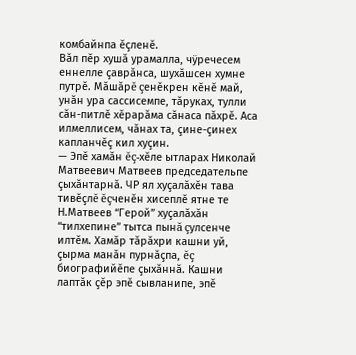комбайнпа ĕçленĕ.
Вăл пĕр хушă урамалла, чÿречесем еннелле çаврăнса, шухăшсен хумне путрĕ. Мăшăрĕ çенĕкрен кĕнĕ май, унăн ура сассисемпе, тăруках, тулли сăн-питлĕ хĕрарăма сăнаса пăхрĕ. Аса илмеллисем, чăнах та, çине-çинех капланчĕç кил хуçин.
— Эпĕ хамăн ĕç-хĕле ытларах Николай Матвеевич Матвеев председательпе çыхăнтарнă. ЧР ял хуçалăхĕн тава тивĕçлĕ ĕçченĕн хисеплĕ ятне те Н.Матвеев “Герой” хуçалăхăн “тилхепине” тытса пынă çулсенче илтĕм. Хамăр тăрăхри кашни уй, çырма манăн пурнăçпа, ĕç биографийĕпе çыхăннă. Кашни лаптăк çĕр эпĕ сывланипе, эпĕ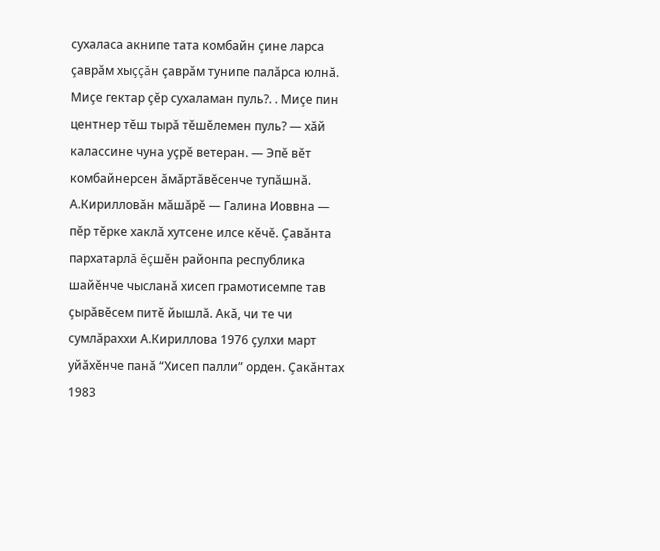сухаласа акнипе тата комбайн çине ларса çаврăм хыççăн çаврăм тунипе палăрса юлнă. Миçе гектар çĕр сухаламан пуль?. . Миçе пин центнер тĕш тырă тĕшĕлемен пуль? — хăй калассине чуна уçрĕ ветеран. — Эпĕ вĕт комбайнерсен ăмăртăвĕсенче тупăшнă.
А.Кирилловăн мăшăрĕ — Галина Иоввна — пĕр тĕрке хаклă хутсене илсе кĕчĕ. Çавăнта пархатарлă ĕçшĕн районпа республика шайĕнче чысланă хисеп грамотисемпе тав çырăвĕсем питĕ йышлă. Акă, чи те чи сумлăраххи А.Кириллова 1976 çулхи март уйăхĕнче панă “Хисеп палли” орден. Çакăнтах 1983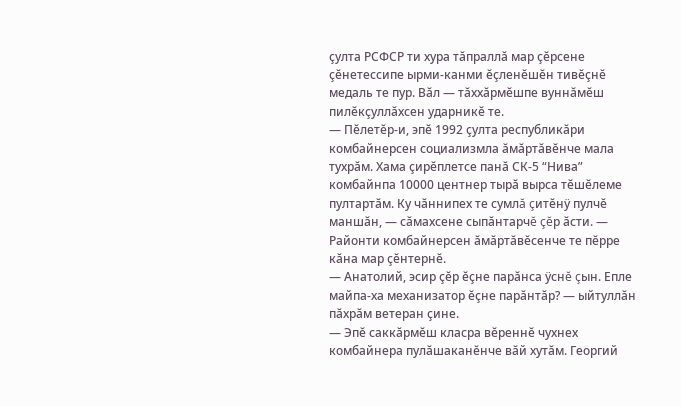çулта РСФСР ти хура тăпраллă мар çĕрсене çĕнетессипе ырми-канми ĕçленĕшĕн тивĕçнĕ медаль те пур. Вăл — тăххăрмĕшпе вуннăмĕш пилĕкçуллăхсен ударникĕ те.
— Пĕлетĕр-и, эпĕ 1992 çулта республикăри комбайнерсен социализмла ăмăртăвĕнче мала тухрăм. Хама çирĕплетсе панă СК-5 “Нива” комбайнпа 10000 центнер тырă вырса тĕшĕлеме пултартăм. Ку чăннипех те сумлă çитĕнÿ пулчĕ маншăн, — сăмахсене сыпăнтарчĕ çĕр ăсти. — Районти комбайнерсен ăмăртăвĕсенче те пĕрре кăна мар çĕнтернĕ.
— Анатолий, эсир çĕр ĕçне парăнса ÿснĕ çын. Епле майпа-ха механизатор ĕçне парăнтăр? — ыйтуллăн пăхрăм ветеран çине.
— Эпĕ саккăрмĕш класра вĕреннĕ чухнех комбайнера пулăшаканĕнче вăй хутăм. Георгий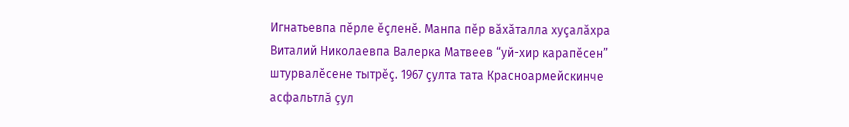Игнатьевпа пĕрле ĕçленĕ. Манпа пĕр вăхăталла хуçалăхра Виталий Николаевпа Валерка Матвеев “уй-хир карапĕсен” штурвалĕсене тытрĕç. 1967 çулта тата Красноармейскинче асфальтлă çул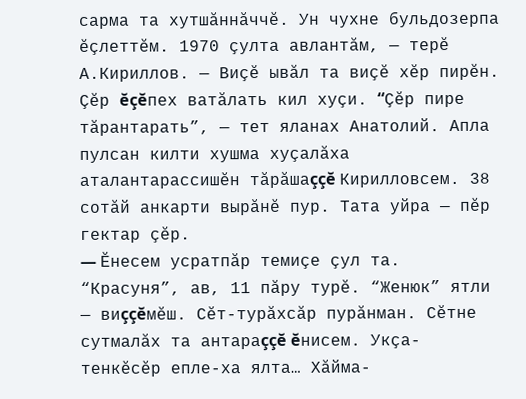сарма та хутшăннăччĕ. Ун чухне бульдозерпа ĕçлеттĕм. 1970 çулта авлантăм, — терĕ А.Кириллов. — Виçĕ ывăл та виçĕ хĕр пирĕн.
Çĕр ĕçĕпех ватăлать кил хуçи. “Çĕр пире тăрантарать”, — тет яланах Анатолий. Апла пулсан килти хушма хуçалăха аталантарассишĕн тăрăшаççĕ Кирилловсем. 38 сотăй анкарти вырăнĕ пур. Тата уйра — пĕр гектар çĕр.
— Ĕнесем усратпăр темиçе çул та. “Красуня”, ав, 11 пăру турĕ. “Женюк” ятли — виççĕмĕш. Сĕт-турăхсăр пурăнман. Сĕтне сутмалăх та антараççĕ ĕнисем. Укçа-тенкĕсĕр епле-ха ялта… Хăйма-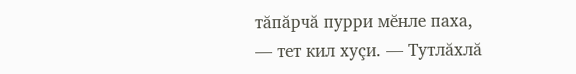тăпăрчă пурри мĕнле паха, — тет кил хуçи. — Тутлăхлă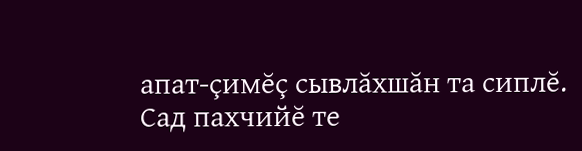апат-çимĕç сывлăхшăн та сиплĕ.
Сад пахчийĕ те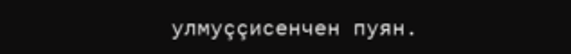улмуççисенчен пуян.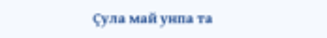Çула май унпа та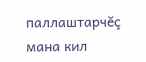паллаштарчĕç мана кил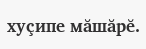хуçипе мăшăрĕ.